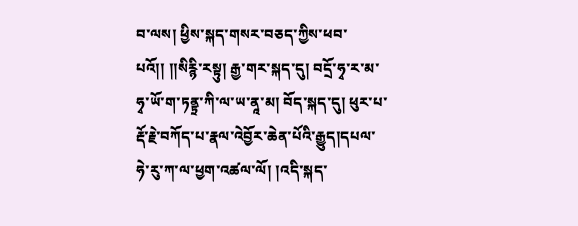བ་ལས། ཕྱིས་སྐད་གསར་བཅད་ཀྱིས་ཕབ་པའོ།། །།སིརྙི་རསྟུ། རྒྱ་གར་སྐད་དུ། བདྲོ་ཧྭ་ར་མ་ཧྭ་ཡོ་ག་ཏནྟྲ་ཀི་ལ་ཡ་ནཱ་མ། བོད་སྐད་དུ། ཕུར་པ་རྡོ་རྗེ་བཀོད་པ་རྣལ་འེབྱོར་ཆེན་པོའི་རྒྱུད།དཔལ་ཧེ་རུ་ཀ་ལ་ཕྱག་འཚལ་ལོ། །འདི་སྐད་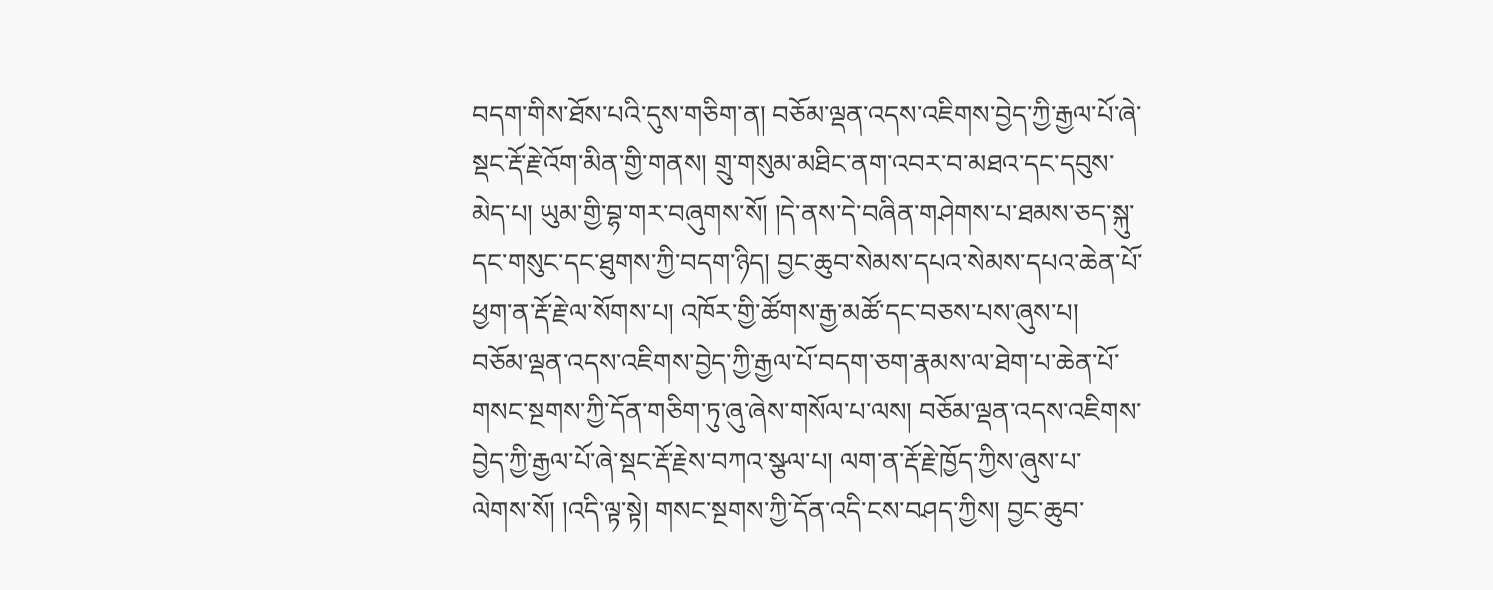བདག་གིས་ཐོས་པའི་དུས་གཅིག་ན། བཅོམ་ལྡན་འདས་འཇིགས་བྱེད་ཀྱི་རྒྱལ་པོ་ཞེ་སྡང་རྡོ་རྗེ་འོག་མིན་གྱི་གནས། གྲུ་གསུམ་མཐིང་ནག་འབར་བ་མཐའ་དང་དབུས་མེད་པ། ཡུམ་གྱི་བྷ་གར་བཞུགས་སོ། །དེ་ནས་དེ་བཞིན་གཤེགས་པ་ཐམས་ཅད་སྐུ་དང་གསུང་དང་ཐུགས་ཀྱི་བདག་ཉིད། བྱང་ཆུབ་སེམས་དཔའ་སེམས་དཔའ་ཆེན་པོ་ཕྱག་ན་རྡོ་རྗེ་ལ་སོགས་པ། འཁོར་གྱི་ཚོགས་རྒྱ་མཚོ་དང་བཅས་པས་ཞུས་པ། བཅོམ་ལྡན་འདས་འཇིགས་བྱེད་ཀྱི་རྒྱལ་པོ་བདག་ཅག་རྣམས་ལ་ཐེག་པ་ཆེན་པོ་གསང་སྔགས་ཀྱི་དོན་གཅིག་ཏུ་ཞུ་ཞེས་གསོལ་པ་ལས། བཅོམ་ལྡན་འདས་འཇིགས་བྱེད་ཀྱི་རྒྱལ་པོ་ཞེ་སྡང་རྡོ་རྗེས་བཀའ་སྩལ་པ། ལག་ན་རྡོ་རྗེ་ཁྱོད་ཀྱིས་ཞུས་པ་ལེགས་སོ། །འདི་ལྟ་སྟེ། གསང་སྔགས་ཀྱི་དོན་འདི་ངས་བཤད་ཀྱིས། བྱང་ཆུབ་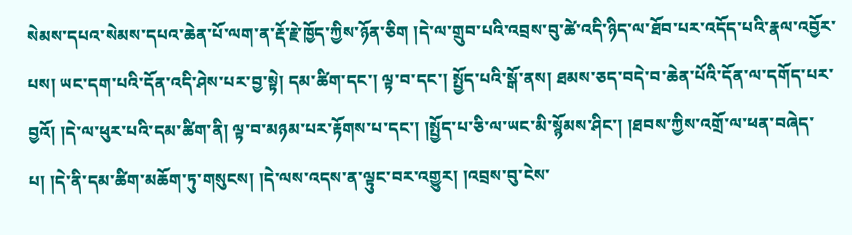སེམས་དཔའ་སེམས་དཔའ་ཆེན་པོ་ལག་ན་རྡོ་རྗེ་ཁྱོད་ཀྱིས་ཉོན་ཅིག །དེ་ལ་གྲུབ་པའི་འབྲས་བུ་ཚེ་འདི་ཉིད་ལ་ཐོབ་པར་འདོད་པའི་རྣལ་འབྱོར་པས། ཡང་དག་པའི་དོན་འདི་ཤེས་པར་བྱ་སྟེ། དམ་ཚིག་དང་། ལྟ་བ་དང་། སྤྱོད་པའི་སྒོ་ནས། ཐམས་ཅད་བདེ་བ་ཆེན་པོའི་དོན་ལ་དགོད་པར་བྱའོ། །དེ་ལ་ཕུར་པའི་དམ་ཚིག་ནི། ལྟ་བ་མཉམ་པར་རྟོགས་པ་དང་། །སྤྱོད་པ་ཅི་ལ་ཡང་མི་སྙོམས་ཤིང་། །ཐབས་ཀྱིས་འགྲོ་ལ་ཕན་བཞེད་པ། །དེ་ནི་དམ་ཚིག་མཆོག་ཏུ་གསུངས། །དེ་ལས་འདས་ན་ལྟུང་བར་འགྱུར། །འབྲས་བུ་ངེས་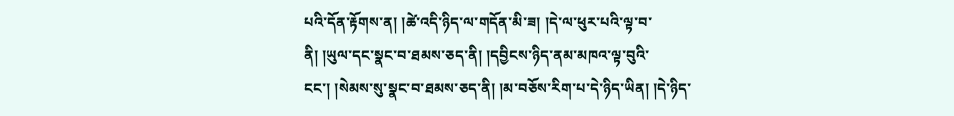པའི་དོན་རྟོགས་ན། །ཚེ་འདི་ཉིད་ལ་གདོན་མི་ཟ། །དེ་ལ་ཕུར་པའི་ལྟ་བ་ནི། །ཡུལ་དང་སྣང་བ་ཐམས་ཅད་ནི། །དབྱིངས་ཉིད་ནམ་མཁའ་ལྟ་བུའི་ངང་། །སེམས་སུ་སྣང་བ་ཐམས་ཅད་ནི། །མ་བཅོས་རིག་པ་དེ་ཉིད་ཡིན། །དེ་ཉིད་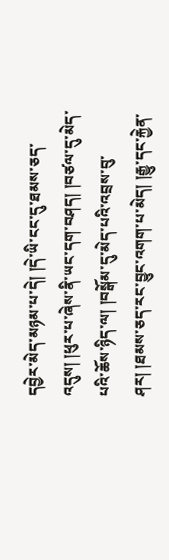དབྱེར་མེད་མཉམ་པ་དེ། །དེ་ཡི་ངང་དུ་ཐམས་ཅད་འདུས། །ཕུར་པ་ཞེས་ནི་ཡང་དག་བཤད། །བཙལ་དུ་མེད་པའི་ཆོས་ཉིད་ལ། །བསྒོམ་དུ་མེད་པའི་འབྲས་བུ་ཤར། །ཐམས་ཅད་རང་བྱུང་འགག་པ་མེད། །རྒྱུ་དང་རྐྱེན་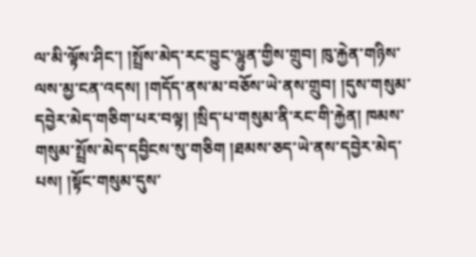ལ་མི་ལྟོས་ཤིང་། །སྤྲོས་མེད་རང་བྱུང་ལྷུན་གྱིས་གྲུབ། ཁུ་རྐྱེན་གཉིས་ལས་མྱ་ངན་འདས། །གདོད་ནས་མ་བཅོས་ཡེ་ནས་གྲུབ། །དུས་གསུམ་དབྱེར་མེད་གཅིག་པར་བལྟ། །སྲིད་པ་གསུམ་ནི་རང་གི་རྐྱེན། ཁམས་གསུམ་སྤྲོས་མེད་དབྱིངས་སུ་གཅིག །ཐམས་ཅད་ཡེ་ནས་དབྱེར་མེད་པས། །སྟོང་གསུམ་དུས་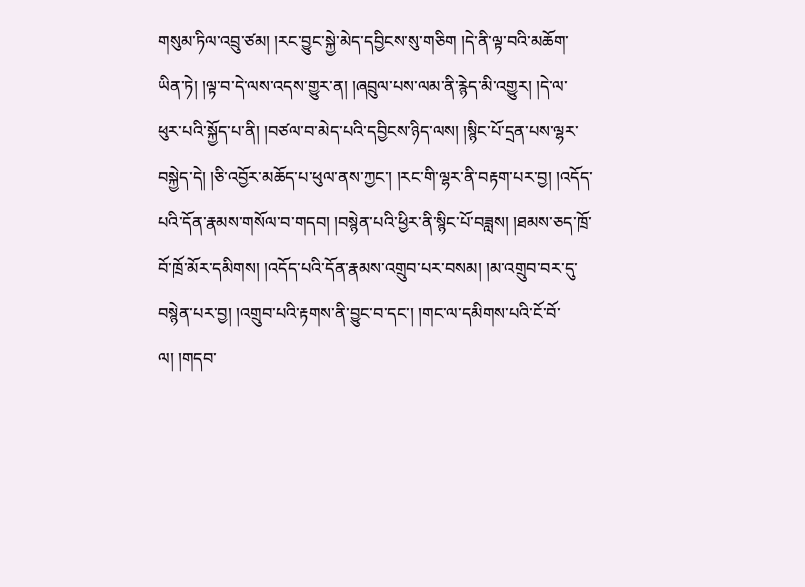གསུམ་ཏིལ་འབྲུ་ཙམ། །རང་བྱུང་སྐྱེ་མེད་དབྱིངས་སུ་གཅིག །དེ་ནི་ལྟ་བའི་མཆོག་ཡིན་ཏེ། །ལྟ་བ་དེ་ལས་འདས་གྱུར་ན། །ཞབྲུལ་པས་ལམ་ནི་རྙེད་མི་འགྱུར། །དེ་ལ་ཕུར་པའི་སྐྱོད་པ་ནི། །བཙལ་བ་མེད་པའི་དབྱིངས་ཉིད་ལས། །སྙིང་པོ་དྲན་པས་ལྷར་བསྐྱེད་དེ། །ཅི་འབྱོར་མཆོད་པ་ཕུལ་ནས་ཀྱང་། །རང་གི་ལྷར་ནི་བརྟག་པར་བྱ། །འདོད་པའི་དོན་རྣམས་གསོལ་བ་གདབ། །བསྙེན་པའི་ཕྱིར་ནི་སྙིང་པོ་བཟླས། །ཐམས་ཅད་ཁྲོ་བོ་ཁྲོ་མོར་དམིགས། །འདོད་པའི་དོན་རྣམས་འགྲུབ་པར་བསམ། །མ་འགྲུབ་བར་དུ་བསྙེན་པར་བྱ། །འགྲུབ་པའི་རྟགས་ནི་བྱུང་བ་དང་། །གང་ལ་དམིགས་པའི་ངོ་བོ་ལ། །གདབ་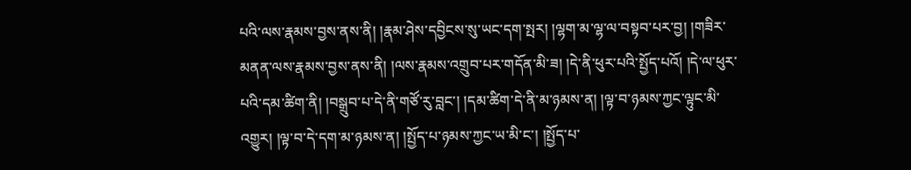པའི་ལས་རྣམས་བྱས་ནས་ནི། །རྣམ་ཤེས་དབྱིངས་སུ་ཡང་དག་སྤར། །ལྷག་མ་ལྷ་ལ་བསྟབ་པར་བྱ། །གཟིར་མནན་ལས་རྣམས་བྱས་ནས་ནི། །ལས་རྣམས་འགྲུབ་པར་གདོན་མི་ཟ། །དེ་ནི་ཕུར་པའི་སྤྱོད་པའོ། །དེ་ལ་ཕུར་པའི་དམ་ཚིག་ནི། །བསྒྲུབ་པ་དེ་ནི་གཙོ་རུ་བླང་། །དམ་ཚིག་དེ་ནི་མ་ཉམས་ན། །ལྟ་བ་ཉམས་ཀྱང་ལྟུང་མི་འགྱུར། །ལྟ་བ་དེ་དག་མ་ཉམས་ན། །སྤྱོད་པ་ཉམས་ཀྱང་ཡ་མི་ང་། །སྤྱོད་པ་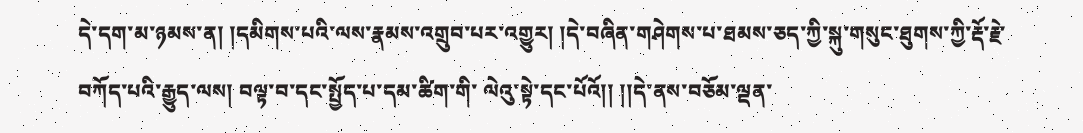དེ་དག་མ་ཉམས་ན། །དམིགས་པའི་ལས་རྣམས་འགྲུབ་པར་འགྱུར། །དེ་བཞིན་གཤེགས་པ་ཐམས་ཅད་ཀྱི་སྐུ་གསུང་ཐུགས་ཀྱི་རྡོ་རྗེ་བཀོད་པའི་རྒྱུད་ལས། བལྟ་བ་དང་སྤྱོད་པ་དམ་ཚིག་གི་ ལེའུ་སྟེ་དང་པོའོ།། །།དེ་ནས་བཅོམ་ལྡན་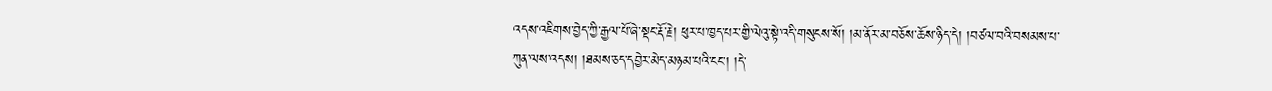འདས་འཇིགས་བྱེད་ཀྱི་རྒྱལ་པོ་ཞེ་སྡང་རྡོ་རྗེ། ཕུར་པ་ཁྱད་པར་གྱི་ལེའུ་སྟེ་འདི་གསུངས་སོ། །མ་ནོར་མ་བཅོས་ཆོས་ཉིད་དེ། །བཙལ་བའི་བསམས་པ་ཀུན་ལས་འདས། །ཐམས་ཅད་དབྱེར་མེད་མཉམ་པའི་ངང་། །དེ་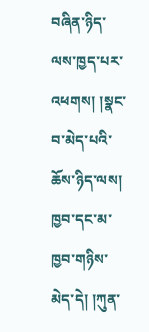བཞིན་ཉིད་ལས་ཁྱད་པར་འཕགས། །སྣང་བ་མེད་པའི་ཆོས་ཉིད་ལས། ཁྱབ་དང་མ་ཁྱབ་གཉིས་མེད་དེ། །ཀུན་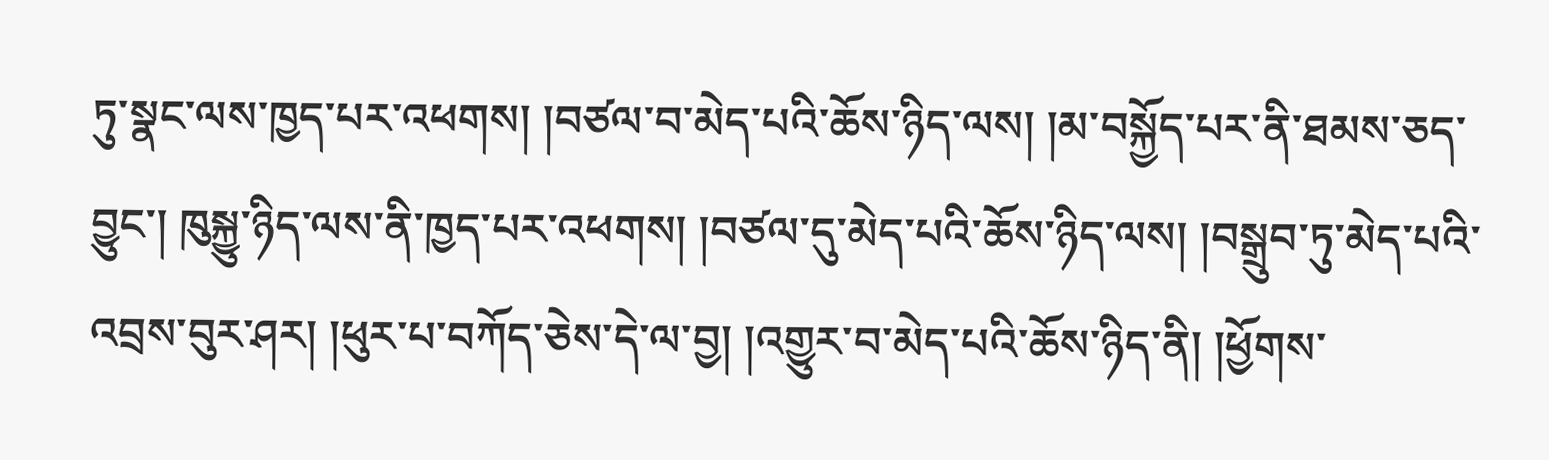ཏུ་སྣང་ལས་ཁྱད་པར་འཕགས། །བཙལ་བ་མེད་པའི་ཆོས་ཉིད་ལས། །མ་བསྐྱོད་པར་ནི་ཐམས་ཅད་བྱུང་། ཁུསྐྱུ་ཉིད་ལས་ནི་ཁྱད་པར་འཕགས། །བཙལ་དུ་མེད་པའི་ཆོས་ཉིད་ལས། །བསྒྲུབ་ཏུ་མེད་པའི་འབྲས་བུར་ཤར། །ཕུར་པ་བཀོད་ཅེས་དེ་ལ་བྱ། །འགྱུར་བ་མེད་པའི་ཆོས་ཉིད་ནི། །ཕྱོགས་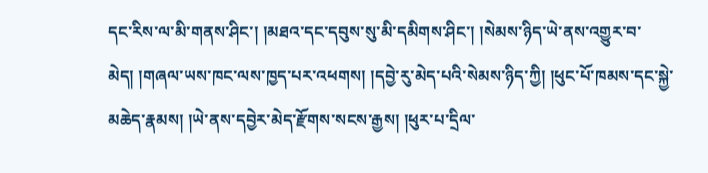དང་རིས་ལ་མི་གནས་ཤིང་། །མཐའ་དང་དབུས་སུ་མི་དམིགས་ཤིང་། །སེམས་ཉིད་ཡེ་ནས་འགྱུར་བ་མེད། །གཞལ་ཡས་ཁང་ལས་ཁྱད་པར་འཕགས། །དབྱེ་རུ་མེད་པའི་སེམས་ཉིད་ཀྱི། །ཕུང་པོ་ཁམས་དང་སྐྱེ་མཆེད་རྣམས། །ཡེ་ནས་དབྱེར་མེད་རྫོགས་སངས་རྒྱས། །ཕུར་པ་དྲིལ་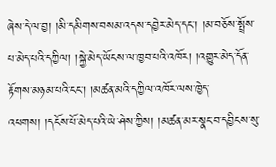ཞེས་དེ་ལ་བྱ། །མི་དམིགས་བསམ་འདས་དབྱེར་མེད་དང་། །མ་བཅོས་སྤྲོས་པ་མེད་པའི་དཀྱིལ། །སྐྱེ་མེད་ཡོངས་ལ་ཁྱབ་པའི་འཁོར། །འགྱུར་མེད་དོན་རྟོགས་མཉམ་པའི་ངང་། །མཚན་མའི་དཀྱིལ་འཁོར་ལས་ཁྱེད་འཕགས། །དངོས་པོ་མེད་པའི་ཡེ་ཤེས་ཀྱིས། །མཚན་མར་སྣང་བ་དབྱིངས་སུ་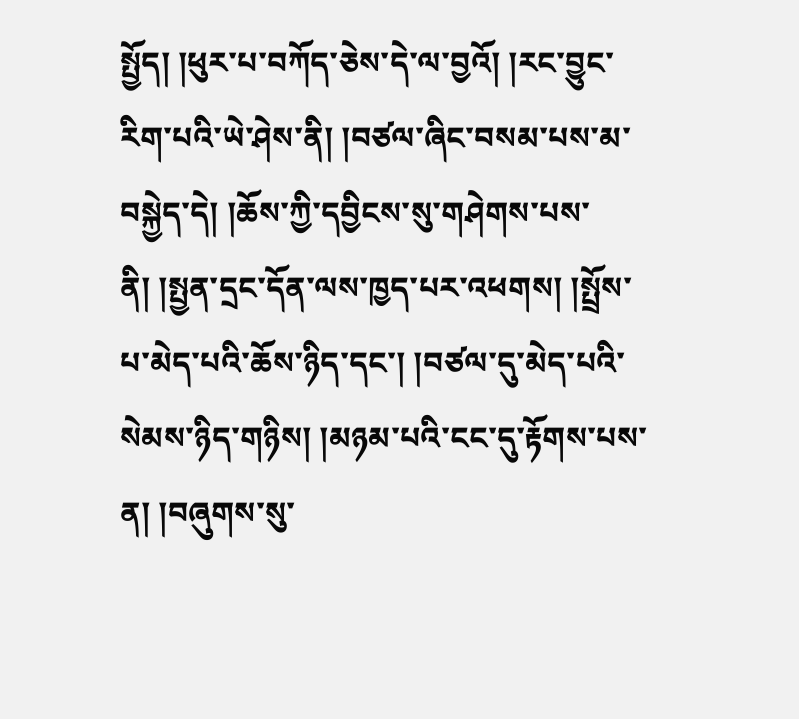སྤྱོད། །ཕུར་པ་བཀོད་ཅེས་དེ་ལ་བྱའོ། །རང་བྱུང་རིག་པའི་ཡེ་ཤེས་ནི། །བཙལ་ཞིང་བསམ་པས་མ་བསྐྱེད་དེ། །ཆོས་ཀྱི་དབྱིངས་སུ་གཤེགས་པས་ནི། །སྤྱན་དྲང་དོན་ལས་ཁྱད་པར་འཕགས། །སྤྲོས་པ་མེད་པའི་ཆོས་ཉིད་དང་། །བཙལ་དུ་མེད་པའི་སེམས་ཉིད་གཉིས། །མཉམ་པའི་ངང་དུ་རྟོགས་པས་ན། །བཞུགས་སུ་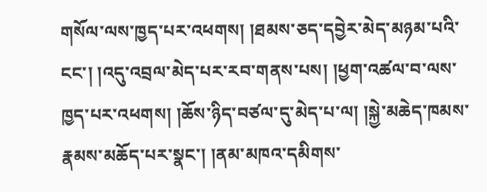གསོལ་ལས་ཁྱད་པར་འཕགས། །ཐམས་ཅད་དབྱེར་མེད་མཉམ་པའི་ངང་། །འདུ་འབྲལ་མེད་པར་རབ་གནས་པས། །ཕྱག་འཚལ་བ་ལས་ཁྱད་པར་འཕགས། །ཆོས་ཉིད་བཙལ་དུ་མེད་པ་ལ། །སྐྱེ་མཆེད་ཁམས་རྣམས་མཆོད་པར་སྣང་། །ནམ་མཁའ་དམིགས་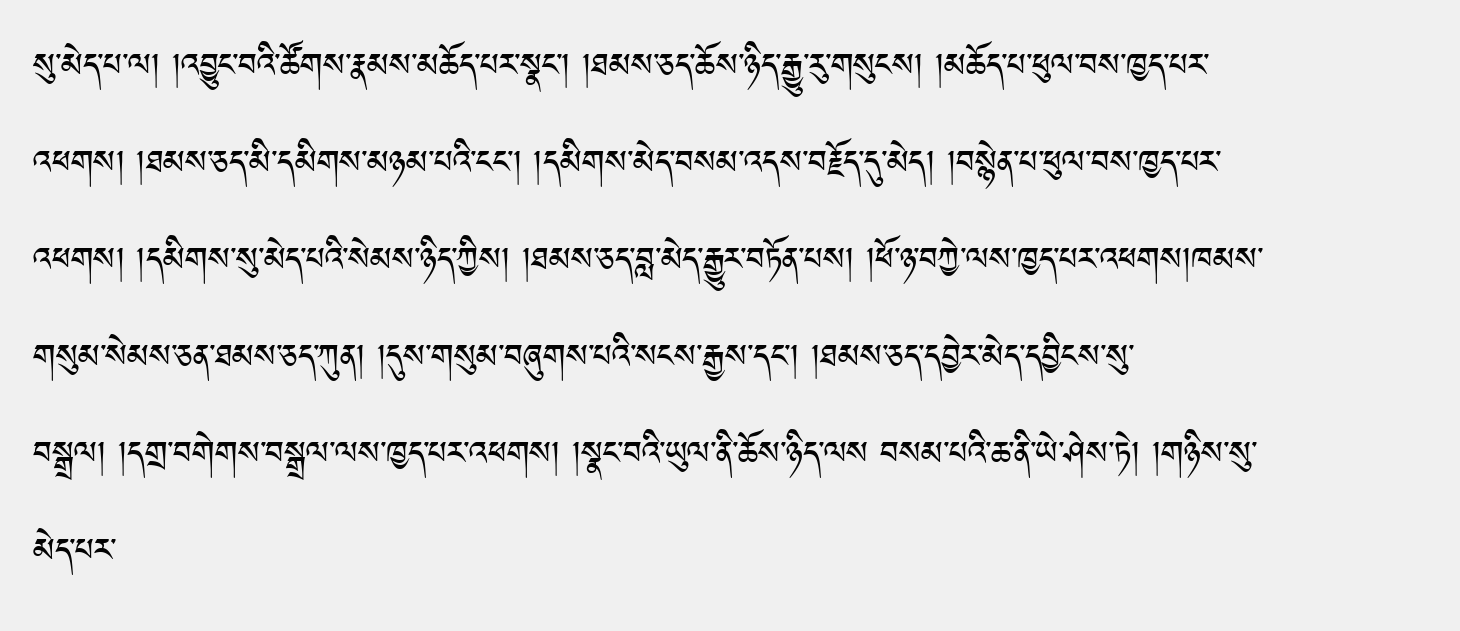སུ་མེད་པ་ལ། །འབྱུང་བའི་ཚོགས་རྣམས་མཆོད་པར་སྣང་། །ཐམས་ཅད་ཆོས་ཉིད་རྒྱུ་རུ་གསུངས། །མཆོད་པ་ཕུལ་བས་ཁྱད་པར་འཕགས། །ཐམས་ཅད་མི་དམིགས་མཉམ་པའི་ངང་། །དམིགས་མེད་བསམ་འདས་བརྗོད་དུ་མེད། །བསྙེན་པ་ཕུལ་བས་ཁྱད་པར་འཕགས། །དམིགས་སུ་མེད་པའི་སེམས་ཉིད་ཀྱིས། །ཐམས་ཅད་བླ་མེད་རྒྱུར་བཏོན་པས། །ཕོ་ཉ་བཀྱེ་ལས་ཁྱད་པར་འཕགས།ཁམས་གསུམ་སེམས་ཅན་ཐམས་ཅད་ཀུན། །དུས་གསུམ་བཞུགས་པའི་སངས་རྒྱས་དང་། །ཐམས་ཅད་དབྱེར་མེད་དབྱིངས་སུ་བསྒྲལ། །དགྲ་བགེགས་བསྒྲལ་ལས་ཁྱད་པར་འཕགས། །སྣང་བའི་ཡུལ་ནི་ཆོས་ཉིད་ལས བསམ་པའི་ཆ་ནི་ཡེ་ཤེས་ཏེ། །གཉིས་སུ་མེད་པར་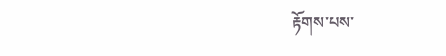རྟོགས་པས་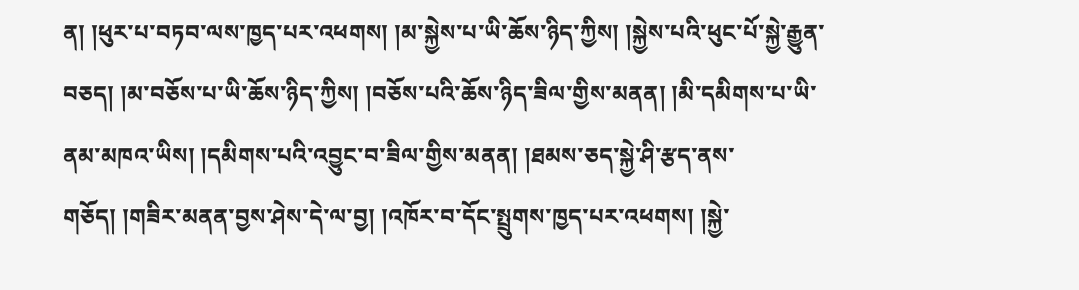ན། །ཕུར་པ་བཏབ་ལས་ཁྱད་པར་འཕགས། །མ་སྐྱེས་པ་ཡི་ཆོས་ཉིད་ཀྱིས། །སྐྱེས་པའི་ཕུང་པོ་སྐྱེ་རྒྱུན་བཅད། །མ་བཅོས་པ་ཡི་ཆོས་ཉིད་ཀྱིས། །བཅོས་པའི་ཆོས་ཉིད་ཟིལ་གྱིས་མནན། །མི་དམིགས་པ་ཡི་ནམ་མཁའ་ཡིས། །དམིགས་པའི་འབྱུང་བ་ཟིལ་གྱིས་མནན། །ཐམས་ཅད་སྐྱེ་ཤི་རྩད་ནས་གཅོད། །གཟིར་མནན་བྱས་ཤེས་དེ་ལ་བྱ། །འཁོར་བ་དོང་སྤྲུགས་ཁྱད་པར་འཕགས། །སྐྱེ་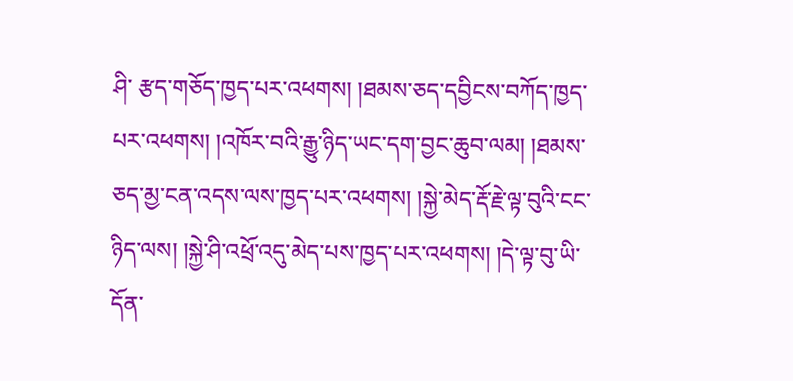ཤི་ རྩད་གཅོད་ཁྱད་པར་འཕགས། །ཐམས་ཅད་དབྱིངས་བཀོད་ཁྱད་པར་འཕགས། །འཁོར་བའི་རྒྱུ་ཉིད་ཡང་དག་བྱང་ཆུབ་ལམ། །ཐམས་ཅད་མྱ་ངན་འདས་ལས་ཁྱད་པར་འཕགས། །སྐྱེ་མེད་རྡོ་རྗེ་ལྟ་བུའི་ངང་ཉིད་ལས། །སྐྱེ་ཤི་འཕྲོ་འདུ་མེད་པས་ཁྱད་པར་འཕགས། །དེ་ལྟ་བུ་ཡི་དོན་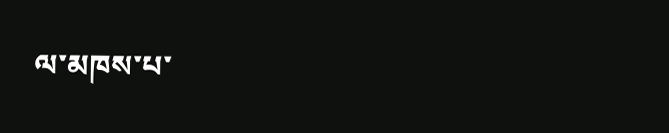ལ་མཁས་པ་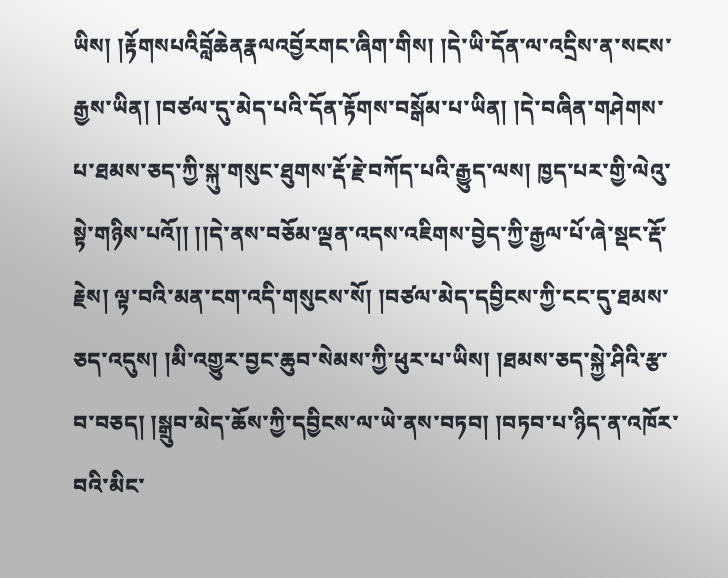ཡིས། །རྟོགསཔའིབློཆེནརྣལའབྱོརགང་ཞིག་གིས། །དེ་ཡི་དོན་ལ་འདྲིས་ན་སངས་རྒྱས་ཡིན། །བཙལ་དུ་མེད་པའི་དོན་རྟོགས་བསྒོམ་པ་ཡིན། །དེ་བཞིན་གཤེགས་པ་ཐམས་ཅད་ཀྱི་སྐུ་གསུང་ཐུགས་རྡོ་རྗེ་བཀོད་པའི་རྒྱུད་ལས། ཁྱད་པར་གྱི་ལེའུ་སྟེ་གཉིས་པའོ།། །།དེ་ནས་བཅོམ་ལྡན་འདས་འཇིགས་བྱེད་ཀྱི་རྒྱལ་པོ་ཞེ་སྡང་རྡོ་རྗེས། ལྟ་བའི་མན་ངག་འདི་གསུངས་སོ། །བཙལ་མེད་དབྱིངས་ཀྱི་ངང་དུ་ཐམས་ཅད་འདུས། །མི་འགྱུར་བྱང་ཆུབ་སེམས་ཀྱི་ཕུར་པ་ཡིས། །ཐམས་ཅད་སྐྱེ་ཤིའི་རྩ་བ་བཅད། །སྒྲུབ་མེད་ཆོས་ཀྱི་དབྱིངས་ལ་ཡེ་ནས་བཏབ། །བཏབ་པ་ཉིད་ན་འཁོར་བའི་མིང་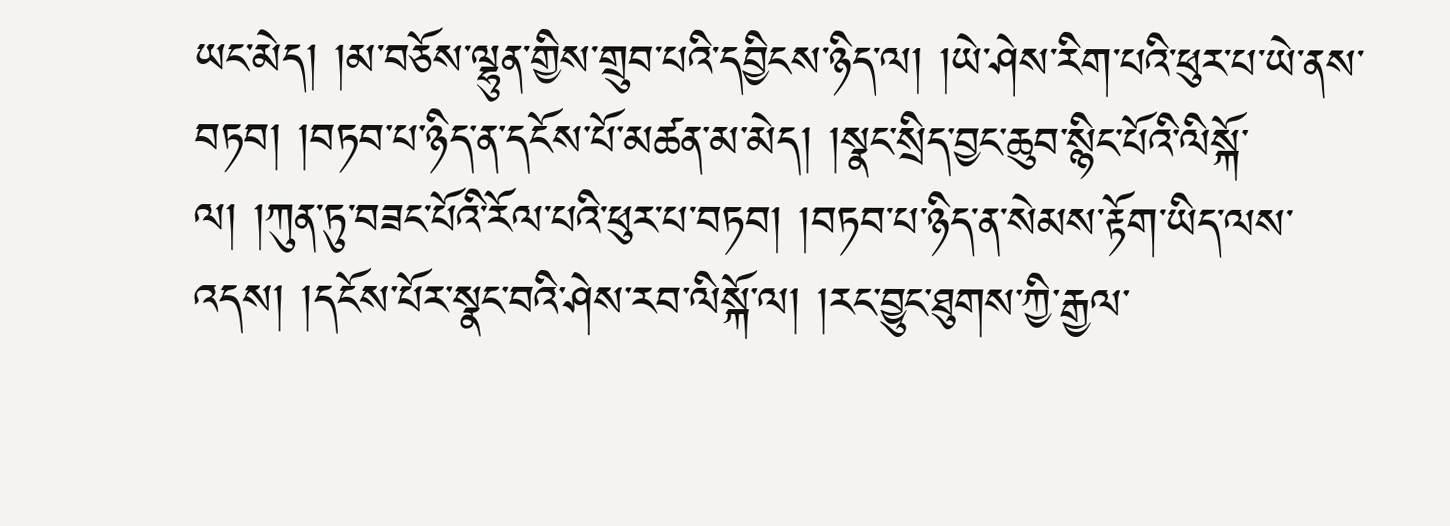ཡང་མེད། །མ་བཅོས་ལྷུན་གྱིས་གྲུབ་པའི་དབྱིངས་ཉིད་ལ། །ཡེ་ཤེས་རིག་པའི་ཕུར་པ་ཡེ་ནས་བཏབ། །བཏབ་པ་ཉིད་ན་དངོས་པོ་མཚན་མ་མེད། །སྣང་སྲིད་བྱང་ཆུབ་སྙིང་པོའི་ལིསྐོ་ལ། །ཀུན་ཏུ་བཟང་པོའི་རོལ་པའི་ཕུར་པ་བཏབ། །བཏབ་པ་ཉིད་ན་སེམས་རྟོག་ཡིད་ལས་འདས། །དངོས་པོར་སྣང་བའི་ཤེས་རབ་ལིསྐོ་ལ། །རང་བྱུང་ཐུགས་ཀྱི་རྒྱལ་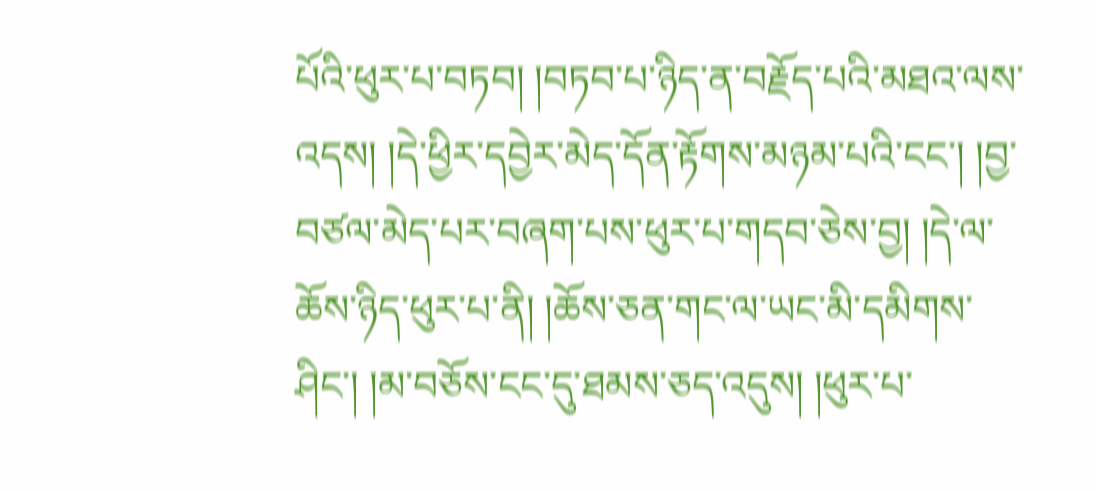པོའི་ཕུར་པ་བཏབ། །བཏབ་པ་ཉིད་ན་བརྗོད་པའི་མཐའ་ལས་འདས། །དེ་ཕྱིར་དབྱེར་མེད་དོན་རྟོགས་མཉམ་པའི་ངང་། །བྱ་བཙལ་མེད་པར་བཞག་པས་ཕུར་པ་གདབ་ཅེས་བྱ། །དེ་ལ་ཆོས་ཉིད་ཕུར་པ་ནི། །ཆོས་ཅན་གང་ལ་ཡང་མི་དམིགས་ཤིང་། །མ་བཅོས་ངང་དུ་ཐམས་ཅད་འདུས། །ཕུར་པ་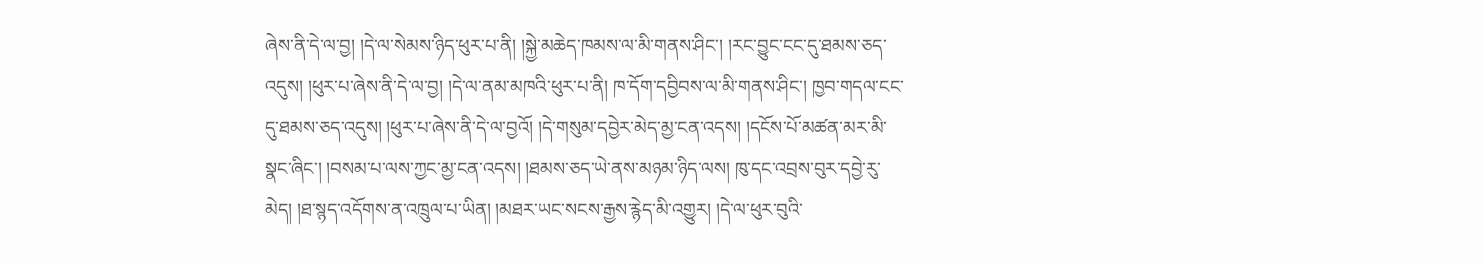ཞེས་ནི་དེ་ལ་བྱ། །དེ་ལ་སེམས་ཉིད་ཕུར་པ་ནི། །སྐྱེ་མཆེད་ཁམས་ལ་མི་གནས་ཤིང་། །རང་བྱུང་ངང་དུ་ཐམས་ཅད་འདུས། །ཕུར་པ་ཞེས་ནི་དེ་ལ་བྱ། །དེ་ལ་ནམ་མཁའི་ཕུར་པ་ནི། ཁ་དོག་དབྱིབས་ལ་མི་གནས་ཤིང་། ཁྱབ་གདལ་ངང་དུ་ཐམས་ཅད་འདུས། །ཕུར་པ་ཞེས་ནི་དེ་ལ་བྱའོ། །དེ་གསུམ་དབྱེར་མེད་མྱ་ངན་འདས། །དངོས་པོ་མཚན་མར་མི་སྣང་ཞིང་། །བསམ་པ་ལས་ཀྱང་མྱ་ངན་འདས། །ཐམས་ཅད་ཡེ་ནས་མཉམ་ཉིད་ལས། ཁུ་དང་འབྲས་བུར་དབྱེ་རུ་མེད། །ཐ་སྙད་འདོགས་ན་འཁྲུལ་པ་ཡིན། །མཐར་ཡང་སངས་རྒྱས་རྙེད་མི་འགྱུར། །དེ་ལ་ཕུར་བུའི་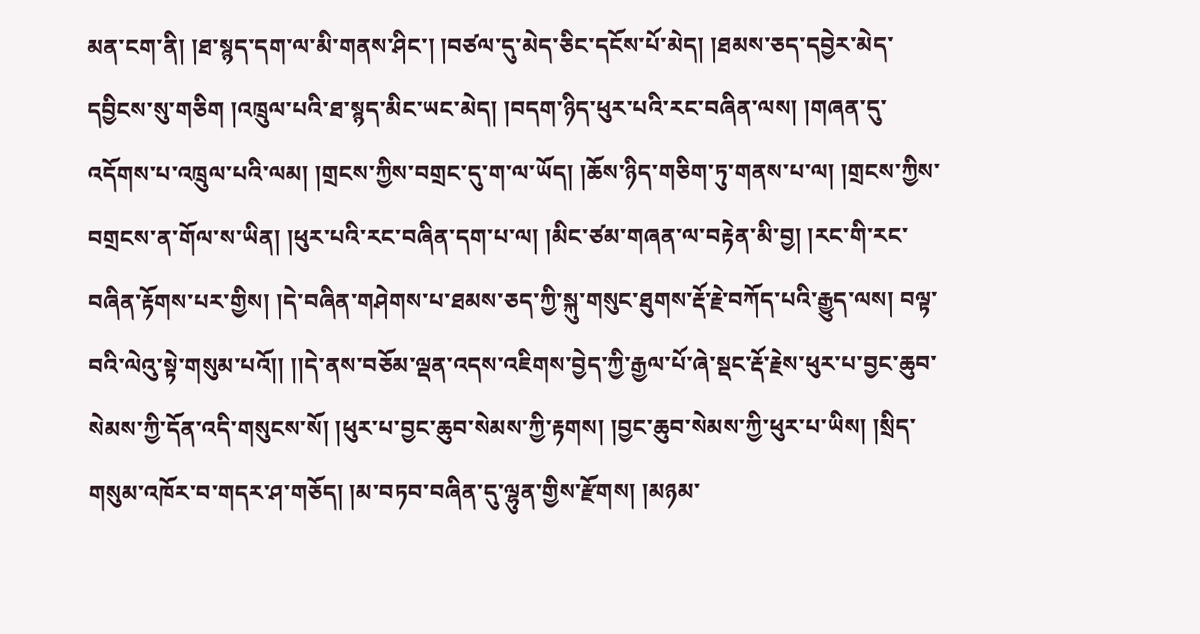མན་ངག་ནི། །ཐ་སྙད་དག་ལ་མི་གནས་ཤིང་། །བཙལ་དུ་མེད་ཅིང་དངོས་པོ་མེད། །ཐམས་ཅད་དབྱེར་མེད་དབྱིངས་སུ་གཅིག །འཁྲུལ་པའི་ཐ་སྙད་མིང་ཡང་མེད། །བདག་ཉིད་ཕུར་པའི་རང་བཞིན་ལས། །གཞན་དུ་འདོགས་པ་འཁྲུལ་པའི་ལམ། །གྲངས་ཀྱིས་བགྲང་དུ་ག་ལ་ཡོད། །ཆོས་ཉིད་གཅིག་ཏུ་གནས་པ་ལ། །གྲངས་ཀྱིས་བགྲངས་ན་གོལ་ས་ཡིན། །ཕུར་པའི་རང་བཞིན་དག་པ་ལ། །མིང་ཙམ་གཞན་ལ་བརྟེན་མི་བྱ། །རང་གི་རང་བཞིན་རྟོགས་པར་གྱིས། །དེ་བཞིན་གཤེགས་པ་ཐམས་ཅད་ཀྱི་སྐུ་གསུང་ཐུགས་རྡོ་རྗེ་བཀོད་པའི་རྒྱུད་ལས། བལྟ་བའི་ལེའུ་སྟེ་གསུམ་པའོ།། །།དེ་ནས་བཅོམ་ལྡན་འདས་འཇིགས་བྱེད་ཀྱི་རྒྱལ་པོ་ཞེ་སྡང་རྡོ་རྗེས་ཕུར་པ་བྱང་ཆུབ་སེམས་ཀྱི་དོན་འདི་གསུངས་སོ། །ཕུར་པ་བྱང་ཆུབ་སེམས་ཀྱི་རྟགས། །བྱང་ཆུབ་སེམས་ཀྱི་ཕུར་པ་ཡིས། །སྲིད་གསུམ་འཁོར་བ་གདར་ཤ་གཅོད། །མ་བཏབ་བཞིན་དུ་ལྷུན་གྱིས་རྫོགས། །མཉམ་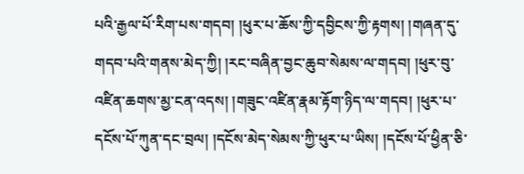པའི་རྒྱལ་པོ་རིག་པས་གདབ། །ཕུར་པ་ཆོས་ཀྱི་དབྱིངས་ཀྱི་རྟགས། །གཞན་དུ་གདབ་པའི་གནས་མེད་ཀྱི། །རང་བཞིན་བྱང་ཆུབ་སེམས་ལ་གདབ། །ཕུར་བུ་འཛིན་ཆགས་མྱ་ངན་འདས། །གཟུང་འཛིན་རྣམ་རྟོག་ཉིད་ལ་གདབ། །ཕུར་པ་དངོས་པོ་ཀུན་དང་བྲལ། །དངོས་མེད་སེམས་ཀྱི་ཕུར་པ་ཡིས། །དངོས་པོ་ཕྱིན་ཅི་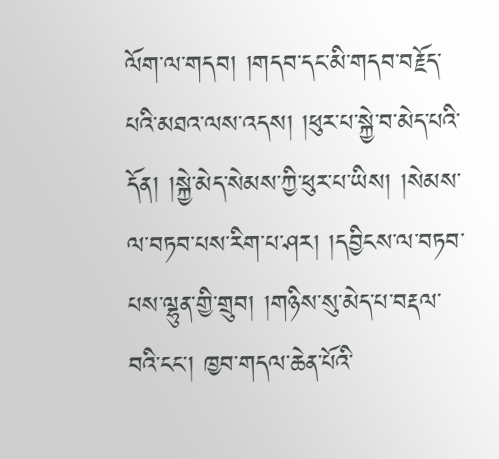ལོག་ལ་གདབ། །གདབ་དང་མི་གདབ་བརྗོད་པའི་མཐའ་ལས་འདས། །ཕུར་པ་སྐྱེ་བ་མེད་པའི་དོན། །སྐྱེ་མེད་སེམས་ཀྱི་ཕུར་པ་ཡིས། །སེམས་ལ་བཏབ་པས་རིག་པ་ཤར། །དབྱིངས་ལ་བཏབ་པས་ལྷུན་གྱི་གྲུབ། །གཉིས་སུ་མེད་པ་བརྡལ་བའི་ངང་། ཁྱབ་གདལ་ཆེན་པོའི་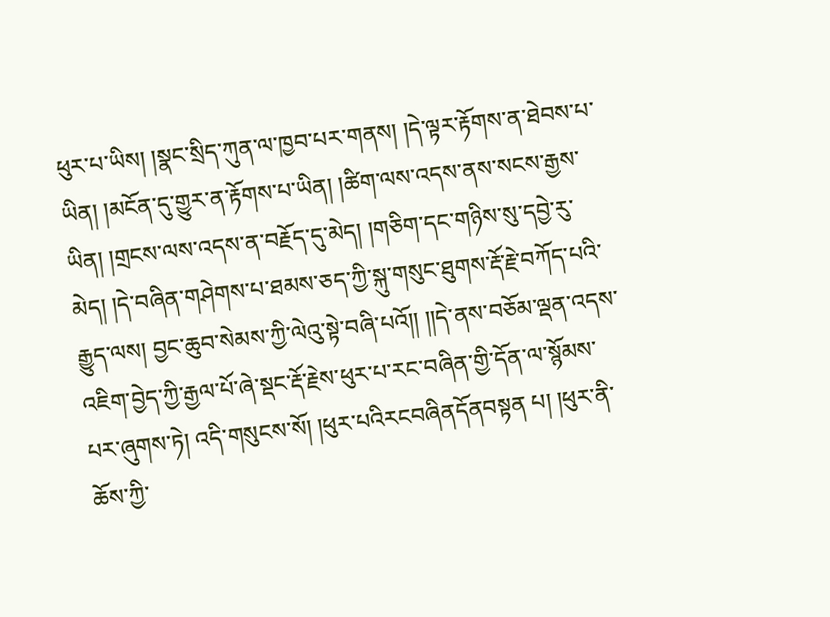ཕུར་པ་ཡིས། །སྣང་སྲིད་ཀུན་ལ་ཁྱབ་པར་གནས། །དེ་ལྟར་རྟོགས་ན་ཐེབས་པ་ཡིན། །མངོན་དུ་གྱུར་ན་རྟོགས་པ་ཡིན། །ཚིག་ལས་འདས་ནས་སངས་རྒྱས་ཡིན། །གྲངས་ལས་འདས་ན་བརྗོད་དུ་མེད། །གཅིག་དང་གཉིས་སུ་དབྱེ་རུ་མེད། །དེ་བཞིན་གཤེགས་པ་ཐམས་ཅད་ཀྱི་སྐུ་གསུང་ཐུགས་རྡོ་རྗེ་བཀོད་པའི་རྒྱུད་ལས། བྱང་ཆུབ་སེམས་ཀྱི་ལེའུ་སྟེ་བཞི་པའོ།། །།དེ་ནས་བཅོམ་ལྡན་འདས་འཇིག་བྱེད་ཀྱི་རྒྱལ་པོ་ཞེ་སྡང་རྡོ་རྗེས་ཕུར་པ་རང་བཞིན་གྱི་དོན་ལ་སྙོམས་པར་ཞུགས་ཏེ། འདི་གསུངས་སོ། །ཕུར་པའིརངབཞིནདོནབསྟན པ། །ཕུར་ནི་ཆོས་ཀྱི་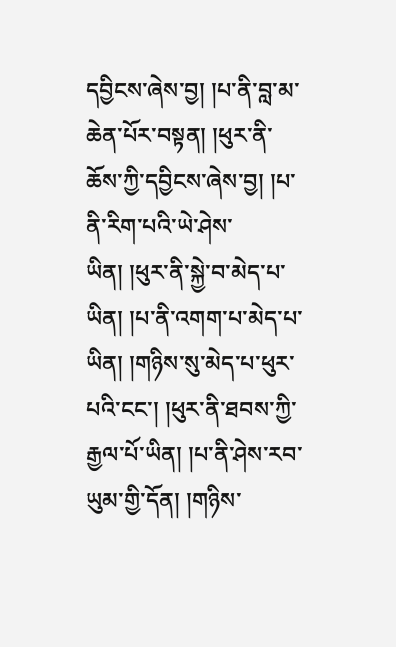དབྱིངས་ཞེས་བྱ། །པ་ནི་བླ་མ་ཆེན་པོར་བསྟན། །ཕུར་ནི་ཆོས་ཀྱི་དབྱིངས་ཞེས་བྱ། །པ་ནི་རིག་པའི་ཡེ་ཤེས་ཡིན། །ཕུར་ནི་སྐྱེ་བ་མེད་པ་ཡིན། །པ་ནི་འགག་པ་མེད་པ་ཡིན། །གཉིས་སུ་མེད་པ་ཕུར་པའི་ངང་། །ཕུར་ནི་ཐབས་ཀྱི་རྒྱལ་པོ་ཡིན། །པ་ནི་ཤེས་རབ་ཡུམ་གྱི་དོན། །གཉིས་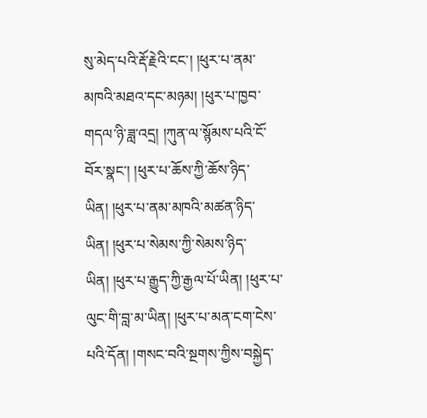སུ་མེད་པའི་རྡོ་རྗེའི་ངང་། །ཕུར་པ་ནམ་མཁའི་མཐའ་དང་མཉམ། །ཕུར་པ་ཁྱབ་གདལ་ཉི་ཟླ་འདྲ། །ཀུན་ལ་སྙོམས་པའི་ངོ་བོར་སྣང་། །ཕུར་པ་ཆོས་ཀྱི་ཆོས་ཉིད་ཡིན། །ཕུར་པ་ནམ་མཁའི་མཚན་ཉིད་ཡིན། །ཕུར་པ་སེམས་ཀྱི་སེམས་ཉིད་ཡིན། །ཕུར་པ་རྒྱུད་ཀྱི་རྒྱལ་པོ་ཡིན། །ཕུར་པ་ལུང་གི་བླ་མ་ཡིན། །ཕུར་པ་མན་ངག་ངེས་པའི་དོན། །གསང་བའི་སྔགས་ཀྱིས་བསྐྱེད་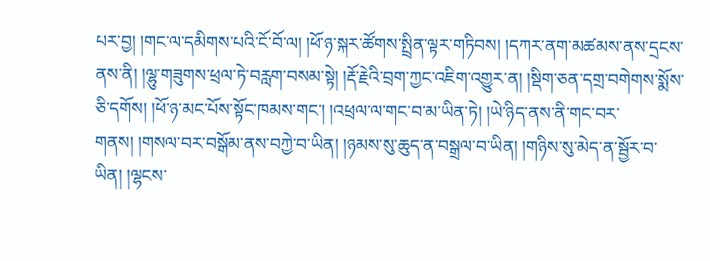པར་བྱ། །གང་ལ་དམིགས་པའི་ངོ་བོ་ལ། །ཕོ་ཉ་སྐར་ཚོགས་སྤྲིན་ལྟར་གཏིབས། །དཀར་ནག་མཚམས་ནས་དྲངས་ནས་ནི། །ལྷུ་གཟུགས་ཕྲལ་ཏེ་བརླག་བསམ་སྟེ། །རྡོ་རྗེའི་བྲག་ཀྱང་འཇིག་འགྱུར་ན། །སྡིག་ཅན་དགྲ་བགེགས་སྨོས་ཅི་དགོས། །ཕོ་ཉ་མང་པོས་སྟོང་ཁམས་གང་། །འཕྲལ་ལ་གང་བ་མ་ཡིན་ཏེ། །ཡེ་ཉིད་ནས་ནི་གང་བར་གནས། །གསལ་བར་བསྒོམ་ནས་བཀྱེ་བ་ཡིན། །ཉམས་སུ་ཆུད་ན་བསྒྲལ་བ་ཡིན། །གཉིས་སུ་མེད་ན་སྦྱོར་བ་ཡིན། །ལྷངས་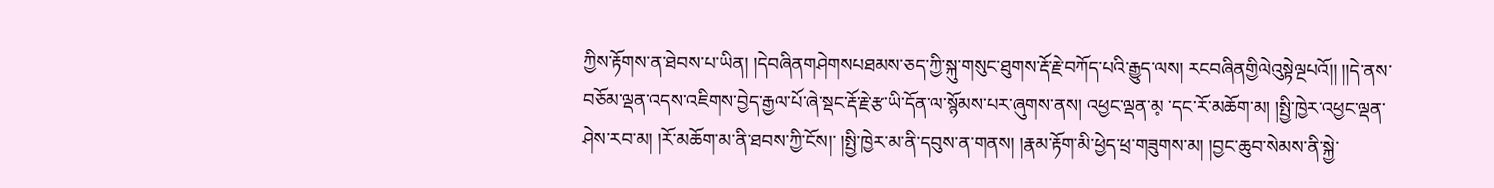ཀྱིས་རྟོགས་ན་ཐེབས་པ་ཡིན། །དེབཞིནགཤེགསཔཐམས་ཅད་ཀྱི་སྐུ་གསུང་ཐུགས་རྡོ་རྗེ་བཀོད་པའི་རྒྱུད་ལས། རངབཞིནགྱིལེའུསྟེལྔཔའོ།། །།དེ་ནས་བཅོམ་ལྡན་འདས་འཇིགས་བྱེད་རྒྱལ་པོ་ཞེ་སྡང་རྡོ་རྗེ་རྩ་ཡི་དོན་ལ་སྙོམས་པར་ཞུགས་ནས། འཕྱང་ལྡན་མ༷ ་དང་རོ་མཆོག་མ། །སྤྱི་ཁྱེར་འཕྱང་ལྡན་ཤེས་རབ་མ། །རོ་མཆོག་མ་ནི་ཐབས་ཀྱི་ངོས།་ །སྤྱི་ཁྱེར་མ་ནི་དབུས་ན་གནས། །རྣམ་རྟོག་མི་ཕྱེད་ཕྲ་གཟུགས་མ། །བྱང་ཆུབ་སེམས་ནི་སྐྱེ་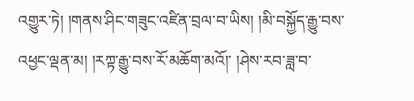འགྱུར་ཏེ། །གནས་ཤིང་གཟུང་འཛིན་བྲལ་བ་ཡིས། །མི་བསྐྱོད་རྒྱུ་བས་འཕྱང་ལྡན་མ། །རཀྟ་རྒྱུ་བས་རོ་མཆོག་མའོ།་ །ཤེས་རབ་ཟླ་བ་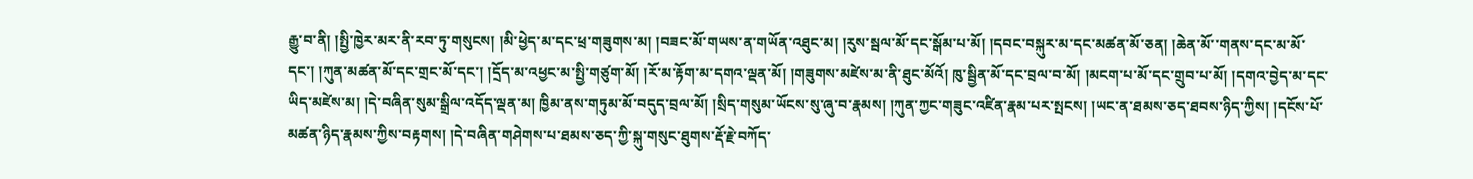རྒྱུ་བ་ནི། །སྤྱི་ཁྱེར་མར་ནི་རབ་ཏུ་གསུངས། །མི་ཕྱེད་མ་དང་ཕྲ་གཟུགས་མ། །བཟང་མོ་གཡས་ན་གཡོན་འཐུང་མ། །རུས་སྦལ་མོ་དང་སྒོམ་པ་མོ། །དབང་བསྐུར་མ་དང་མཚན་མོ་ཅན། །ཆེན་མོ་་གནས་དང་མ་མོ་དང་། །ཀུན་མཚན་མོ་དང་གྲང་མོ་དང་། །དྲོད་མ་འཕྱང་མ་སྤྱི་གཙུག་མོ། །རོ་མ་རྟོག་མ་དགའ་ལྡན་མོ། །གཟུགས་མཛེས་མ་ནི་ཐུང་མོའོ། ཁུ་སྦྱིན་མོ་དང་བྲལ་བ་མོ། །མངག་པ་མོ་དང་གྲུབ་པ་མོ། །དགའ་བྱེད་མ་དང་ཡིད་མཛེས་མ། །དེ་བཞིན་སུམ་སྒྲིལ་འདོད་ལྡན་མ། ཁྱིམ་ནས་གཏུམ་མོ་བདུད་བྲལ་མོ། །སྲིད་གསུམ་ཡོངས་སུ་ཞུ་བ་རྣམས། །ཀུན་ཀྱང་གཟུང་འཛིན་རྣམ་པར་སྤངས། །ཡང་ན་ཐམས་ཅད་ཐབས་ཉིད་ཀྱིས། །དངོས་པོ་མཚན་ཉིད་རྣམས་ཀྱིས་བརྟགས། །དེ་བཞིན་གཤེགས་པ་ཐམས་ཅད་ཀྱི་སྐུ་གསུང་ཐུགས་རྡོ་རྗེ་བཀོད་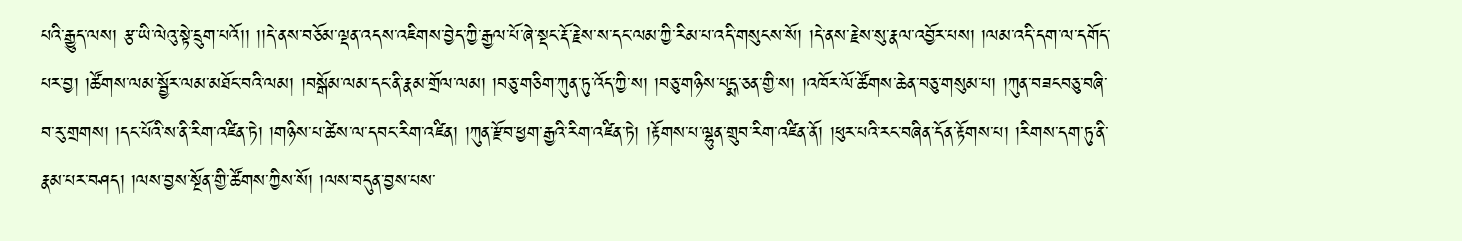པའི་རྒྱུད་ལས། རྩ་ཡི་ལེའུ་སྟེ་དྲུག་པའོ།། །།དེ་ནས་བཅོམ་ལྡན་འདས་འཇིགས་བྱེད་ཀྱི་རྒྱལ་པོ་ཞེ་སྡང་རྡོ་རྗེས་ས་དང་ལམ་ཀྱི་རིམ་པ་འདི་གསུངས་སོ། །དེ་ནས་རྗེས་སུ་རྣལ་འབྱོར་པས། །ལམ་འདི་དག་ལ་དགོད་པར་བྱ། །ཚོགས་ལམ་སྦྱོར་ལམ་མཐོང་བའི་ལམ། །བསྒོམ་ལམ་དང་ནི་རྣམ་གྲོལ་ལམ། །བཅུ་གཅིག་ཀུན་ཏུ་འོད་ཀྱི་ས། །བཅུ་གཉིས་པདྨ་ཅན་གྱི་ས། །འཁོར་ལོ་ཚོགས་ཆེན་བཅུ་གསུམ་པ། །ཀུན་བཟངབཅུ་བཞི་བ་རུ་གྲགས། །དང་པོའི་ས་ནི་རིག་འཛིན་ཏེ། །གཉིས་པ་ཚེས་ལ་དབང་རིག་འཛིན། །ཀུན་རྫོབ་ཕྱག་རྒྱའི་རིག་འཛིན་ཏེ། །རྟོགས་པ་ལྷུན་གྲུབ་རིག་འཛིན་ནོ། །ཕུར་པའི་རང་བཞིན་དོན་རྟོགས་པ། །རིགས་དག་ཏུ་ནི་རྣམ་པར་བཤད། །ལས་བྱས་སྔོན་གྱི་ཚོགས་ཀྱིས་སོ། །ལས་བདུན་བྱས་པས་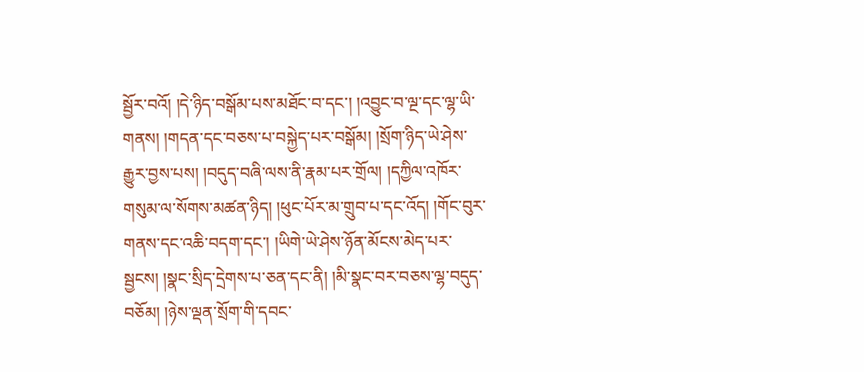སྦྱོར་བའོ། །དེ་ཉིད་བསྒོམ་པས་མཐོང་བ་དང་། །འབྱུང་བ་ལྔ་དང་ལྷ་ཡི་གནས། །གདན་དང་བཅས་པ་བསྐྱེད་པར་བསྒོམ། །སྲོག་ཉིད་ཡེ་ཤེས་རྒྱུར་བྱས་པས། །བདུད་བཞི་ལས་ནི་རྣམ་པར་གྲོལ། །དཀྱིལ་འཁོར་གསུམ་ལ་སོགས་མཚན་ཉིད། །ཕུང་པོར་མ་གྲུབ་པ་དང་འོད། །གོང་བུར་གནས་དང་འཆི་བདག་དང་། །ཡིགེ་ཡེ་ཤེས་ཉོན་མོངས་མེད་པར་སྦྱངས། །སྣང་སྲིད་དྲེགས་པ་ཅན་དང་ནི། །མི་སྣང་བར་བཅས་ལྷ་བདུད་བཅོམ། །ཉེས་ལྡན་སྲོག་གི་དབང་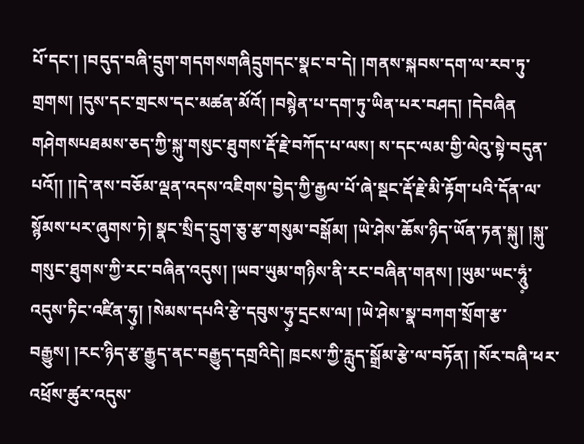པོ་དང་། །བདུད་བཞི་དྲུག་གདགསགཞིདྲུགདང་སྣང་བ་དེ། །གནས་སྐབས་དག་ལ་རབ་ཏུ་གྲགས། །དུས་དང་གྲངས་དང་མཚན་མོའོ། །བསྙེན་པ་དག་ཏུ་ཡིན་པར་བཤད། །དེབཞིན གཤེགསཔཐམས་ཅད་ཀྱི་སྐུ་གསུང་ཐུགས་རྡོ་རྗེ་བཀོད་པ་ལས། ས་དང་ལམ་གྱི་ལེའུ་སྟེ་བདུན་པའོ།། །།དེ་ནས་བཅོམ་ལྡན་འདས་འཇིགས་བྱེད་ཀྱི་རྒྱལ་པོ་ཞེ་སྡང་རྡོ་རྗེ་མི་རྟོག་པའི་དོན་ལ་སྙོམས་པར་ཞུགས་ཏེ། སྣང་སྲིད་དྲུག་ཅུ་རྩ་གསུམ་བསྒོམ། །ཡེ་ཤེས་ཆོས་ཉིད་ཡོན་ཏན་སྐུ། །སྐུ་གསུང་ཐུགས་ཀྱི་རང་བཞིན་འདུས། །ཡབ་ཡུམ་གཉིས་ནི་རང་བཞིན་གནས། །ཡུམ་ཡང་ཧཱུཾ༷་འདུས་ཏིང་འཛིན་ཧུ༷། །སེམས་དཔའི་རྩེ་དབུས་ཧུ༷་དྲངས་ལ། །ཡེ་ཤེས་སྣ་བཀག་སྲོག་རྩ་བརྒྱུས། །རང་ཉིད་རྩ་རྒྱུད་ནང་བརྒྱུད་དགྲའིདེ། ཁྲངས་ཀྱི་རླུད་སྒྲོམ་རྩེ་ལ་བཏོན། །སོར་བཞི་ཕར་འཕྲོས་ཚུར་འདུས་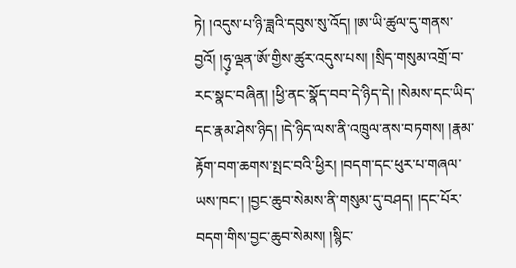ཏེ། །འདུས་པ་ཉི་ཟླའི་དབུས་སུ་འོད། །ཨ་ཡི་ཚུལ་དུ་གནས་བྱའོ། །ཧུ༷་ལྡན་ཨོ་གྱིས་ཚུར་འདུས་པས། །སྲིད་གསུམ་འགྲོ་བ་རང་སྣང་བཞིན། །ཕྱི་ནང་སྣོད་བབ་དེ་ཉིད་དེ། །སེམས་དང་ཡིད་དང་རྣམ་ཤེས་ཉིད། །དེ་ཉིད་ལས་ནི་འཁྲུལ་ནས་བཏགས། །རྣམ་རྟོག་བག་ཆགས་སྤང་བའི་ཕྱིར། །བདག་དང་ཕུར་པ་གཞལ་ཡས་ཁང་། །བྱང་ཆུབ་སེམས་ནི་གསུམ་དུ་བཤད། །དང་པོར་བདག་གིས་བྱང་ཆུབ་སེམས། །སྙིང་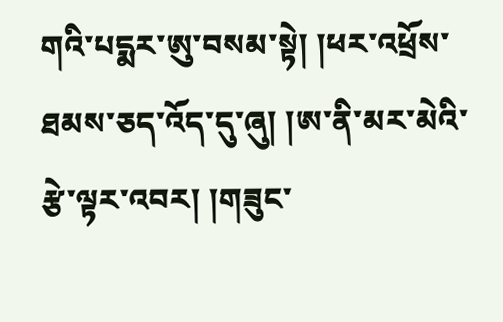གའི་པདྨར་ཨུ་བསམ་སྟེ། །ཕར་འཕྲོས་ཐམས་ཅད་འོད་དུ་ཞུ། །ཨ་ནི་མར་མེའི་རྩེ་ལྟར་འབར། །གཟུང་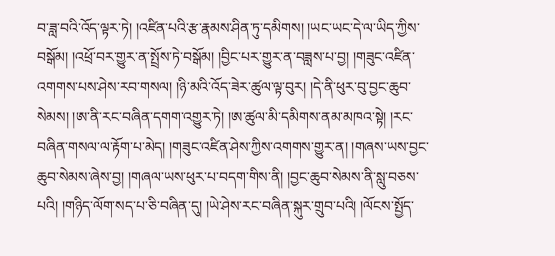བ་ཟླ་བའི་འོད་ལྟར་ཏེ། །འཛིན་པའི་རྩ་རྣམས་ཤིན་ཏུ་དམིགས། །ཡང་ཡང་དེ་ལ་ཡིད་ཀྱིས་བསྒོམ། །འཕྲོ་བར་གྱུར་ན་སྤྲོས་ཏེ་བསྒོམ། །བྱིང་པར་གྱུར་ན་བཟླས་པ་བྱ། །གཟུང་འཛིན་འགགས་པས་ཤེས་རབ་གསལ། །ཉི་མའི་འོད་ཟེར་ཚུལ་ལྟ་བུར། །དེ་ནི་ཕུར་བུ་བྱང་ཆུབ་སེམས། །ཨ་ནི་རང་བཞིན་དགག་འགྱུར་ཏེ། །ཨ་ཚུལ་མི་དམིགས་ནམ་མཁའ་སྟེ། །རང་བཞིན་གསལ་ལ་རྟོག་པ་མེད། །གཟུང་འཛིན་ཤེས་ཀྱིས་འགགས་གྱུར་ན། །གཞས་ཡས་བྱང་ཆུབ་སེམས་ཞེས་བྱ། །གཞལ་ཡས་ཕུར་པ་བདག་གིས་ནི། །བྱང་ཆུབ་སེམས་ནི་སླུ་བཅས་པའི། །གཉིད་ལོག་སད་པ་ཅི་བཞིན་དུ། །ཡེ་ཤེས་རང་བཞིན་སྐུར་གྲུབ་པའི། །ལོངས་སྤྱོད་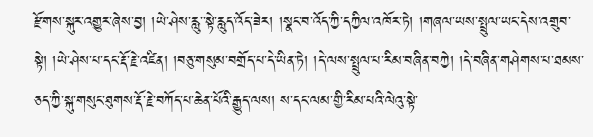རྫོགས་སྐུར་འགྱུར་ཞེས་བྱ། །ཡེ་ཤེས་རླུ་་སྟེ་རླུད་འོད་ཟེར། །སྣང་བ་འོད་ཀྱི་དཀྱིལ་འཁོར་ཏེ། །གཞལ་ཡས་སྤྲུལ་ཡང་དེས་འགྲུབ་སྟེ། །ཡེ་ཤེས་པ་དང་རྡོ་རྗེ་འཛིན། །བཅུ་གསུམ་བགྲོད་པ་དེ་ཡིན་ཏེ། །དེ་ལས་སྤྲུལ་པ་རིམ་བཞིན་བཀྱེ། །དེ་བཞིན་གཤེགས་པ་ཐམས་ཅད་ཀྱི་སྐུ་གསུང་ཐུགས་རྡོ་རྗེ་བཀོད་པ་ཆེན་པོའི་རྒྱུད་ལས། ས་དང་ལམ་གྱི་རིམ་པའི་ལེའུ་སྟེ་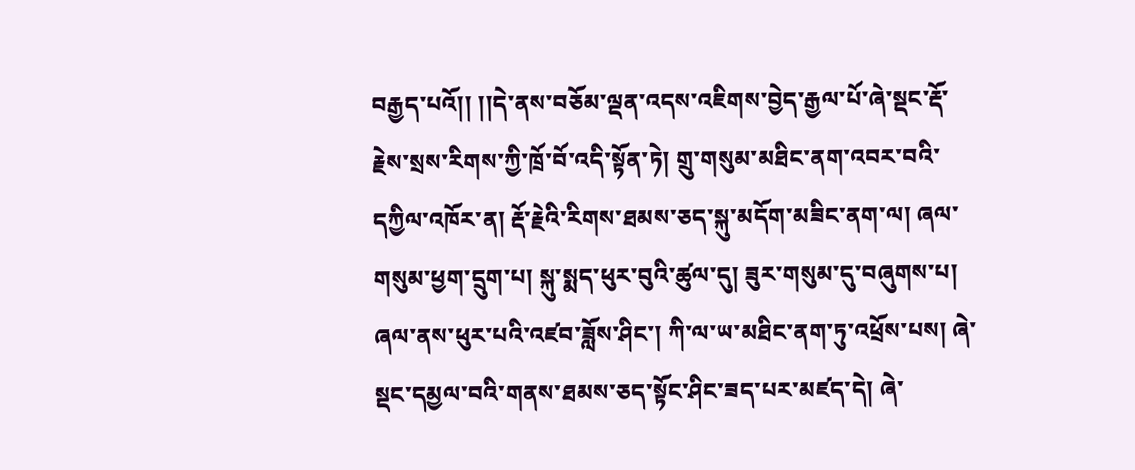བརྒྱད་པའོ།། །།དེ་ནས་བཅོམ་ལྡན་འདས་འཇིགས་བྱེད་རྒྱལ་པོ་ཞེ་སྡང་རྡོ་རྗེས་སྲས་རིགས་ཀྱི་ཁྲོ་བོ་འདི་སྟོན་ཏེ། གྲུ་གསུམ་མཐིང་ནག་འབར་བའི་དཀྱིལ་འཁོར་ན། རྡོ་རྗེའི་རིགས་ཐམས་ཅད་སྐུ་མདོག་མཟིང་ནག་ལ། ཞལ་གསུམ་ཕྱག་དྲུག་པ། སྐུ་སྨད་ཕུར་བུའི་ཚུལ་དུ། ཟུར་གསུམ་དུ་བཞུགས་པ། ཞལ་ནས་ཕུར་པའི་འཛབ་ཟློས་ཤིང་། ཀི་ལ་ཡ་མཐིང་ནག་ཏུ་འཕྲོས་པས། ཞེ་སྡང་དམྱལ་བའི་གནས་ཐམས་ཅད་སྟོང་ཤིང་ཟད་པར་མཛད་དེ། ཞེ་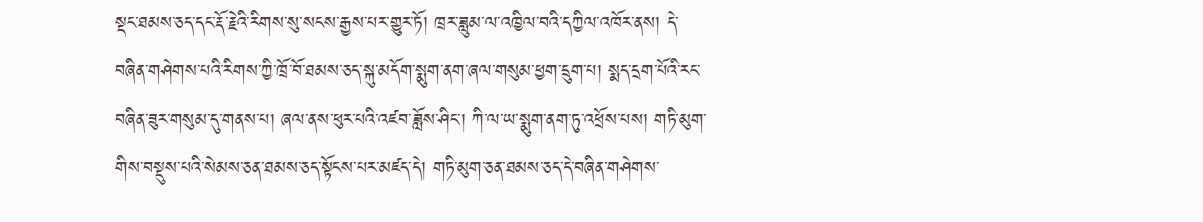སྡང་ཐམས་ཅད་དང་རྡོ་རྗེའི་རིགས་སུ་སངས་རྒྱས་པར་གྱུར་ཏོ། ཁྲར་ཟླུམ་ལ་འཁྱིལ་བའི་དཀྱིལ་འཁོར་ནས། དེ་བཞིན་གཤེགས་པའི་རིགས་ཀྱི་ཁྲོ་བོ་ཐམས་ཅད་སྐུ་མདོག་སྨུག་ནག་ཞལ་གསུམ་ཕྱག་དྲུག་པ། སྨད་དྲག་པོའི་རང་བཞིན་ཟུར་གསུམ་དུ་གནས་པ། ཞལ་ནས་ཕུར་པའི་འཛབ་ཟློས་ཤིང་། ཀི་ལ་ཡ་སྨུག་ནག་ཏུ་འཕྲོས་པས། གཏི་མུག་གིས་བསྡུས་པའི་སེམས་ཅན་ཐམས་ཅད་སྟོངས་པར་མཛད་དེ། གཏི་མུག་ཅན་ཐམས་ཅད་དེ་བཞིན་གཤེགས་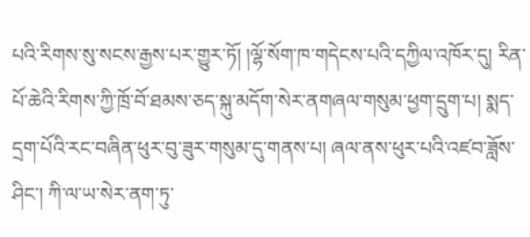པའི་རིགས་སུ་སངས་རྒྱས་པར་གྱུར་ཏོ། །ལྷོ་སོག་ཁ་གདེངས་པའི་དཀྱིལ་འཁོར་དུ། རིན་པོ་ཆེའི་རིགས་ཀྱི་ཁྲོ་བོ་ཐམས་ཅད་སྐུ་མདོག་སེར་ནགཞལ་གསུམ་ཕྱག་དྲུག་པ། སྨད་དྲག་པོའི་རང་བཞིན་ཕུར་བུ་ཟུར་གསུམ་དུ་གནས་པ། ཞལ་ནས་ཕུར་པའི་འཛབ་ཟློས་ཤིང་། ཀི་ལ་ཡ་སེར་ནག་ཏུ་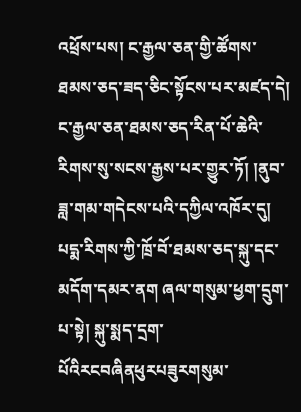འཕྲོས་པས། ང་རྒྱལ་ཅན་གྱི་ཚོགས་ཐམས་ཅད་ཟད་ཅིང་སྟོངས་པར་མཛད་དེ། ང་རྒྱལ་ཅན་ཐམས་ཅད་རིན་པོ་ཆེའི་རིགས་སུ་སངས་རྒྱས་པར་གྱུར་ཏོ། །ནུབ་ཟླ་གམ་གདེངས་པའི་དཀྱིལ་འཁོར་དུ། པདྨ་རིགས་ཀྱི་ཁྲོ་བོ་ཐམས་ཅད་སྐུ་དང་མདོག་དམར་ནག ཞལ་གསུམ་ཕྱག་དྲུག་པ་སྟེ། སྐུ་སྨད་དྲག་པོའིརངབཞིནཕུརཔཟུརགསུམ་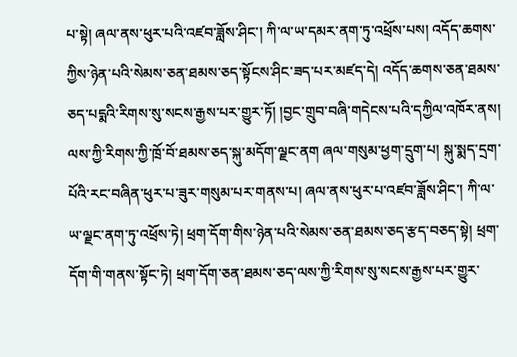པ་སྟེ། ཞལ་ནས་ཕུར་པའི་འཛབ་ཟློས་ཤིང་། ཀི་ལ་ཡ་དམར་ནག་ཏུ་འཕྲོས་པས། འདོད་ཆགས་ཀྱིས་ཉེན་པའི་སེམས་ཅན་ཐམས་ཅད་སྟོངས་ཤིང་ཟད་པར་མཛད་དེ། འདོད་ཆགས་ཅན་ཐམས་ཅད་པདྨའི་རིགས་སུ་སངས་རྒྱས་པར་གྱུར་ཏོ། །བྱང་གྲུབ་བཞི་གདེངས་པའི་དཀྱིལ་འཁོར་ནས། ལས་ཀྱི་རིགས་ཀྱི་ཁྲོ་བོ་ཐམས་ཅད་སྐུ་མདོག་ལྗང་ནག ཞལ་གསུམ་ཕྱག་དྲུག་པ། སྐུ་སྨད་དྲག་པོའི་རང་བཞིན་ཕུར་པ་ཟུར་གསུམ་པར་གནས་པ། ཞལ་ནས་ཕུར་པ་འཛབ་ཟློས་ཤིང་། ཀི་ལ་ཡ་ལྗང་ནག་ཏུ་འཕྲོས་ཏེ། ཕྲག་དོག་གིས་ཉེན་པའི་སེམས་ཅན་ཐམས་ཅད་རྩད་བཅད་སྟེ། ཕྲག་དོག་གི་གནས་སྟོང་ཏེ། ཕྲག་དོག་ཅན་ཐམས་ཅད་ལས་ཀྱི་རིགས་སུ་སངས་རྒྱས་པར་གྱུར་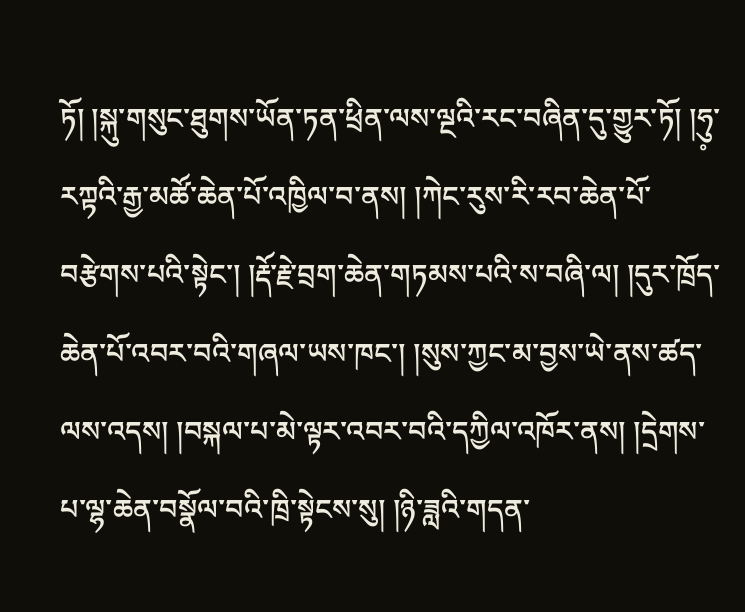ཏོ། །སྐུ་གསུང་ཐུགས་ཡོན་ཏན་ཕྲིན་ལས་ལྔའི་རང་བཞིན་དུ་གྱུར་ཏོ། །ཧུ༷་རཀྟའི་རྒྱ་མཚོ་ཆེན་པོ་འཁྱིལ་བ་ནས། །ཀེང་རུས་རི་རབ་ཆེན་པོ་བརྩེགས་པའི་སྟེང་། །རྡོ་རྗེ་བྲག་ཆེན་གཏམས་པའི་ས་བཞི་ལ། །དུར་ཁྲོད་ཆེན་པོ་འབར་བའི་གཞལ་ཡས་ཁང་། །སུས་ཀྱང་མ་བྱས་ཡེ་ནས་ཚད་ལས་འདས། །བསྐལ་པ་མེ་ལྟར་འབར་བའི་དཀྱིལ་འཁོར་ནས། །དྲེགས་པ་ལྷ་ཆེན་བསྣོལ་བའི་ཁྲི་སྟེངས་སུ། །ཉི་ཟླའི་གདན་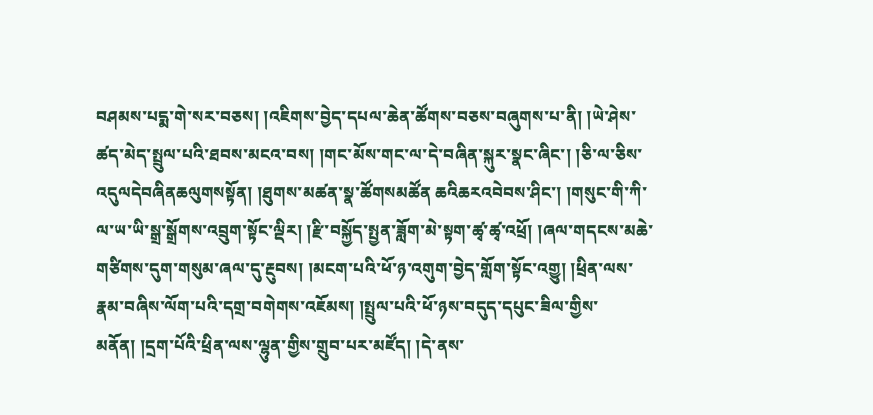བཤམས་པདྨ་གེ་སར་བཅས། །འཇིགས་བྱེད་དཔལ་ཆེན་ཚོགས་བཅས་བཞུགས་པ་ནི། །ཡེ་ཤེས་ཚད་མེད་སྤྲུལ་པའི་ཐབས་མངའ་བས། །གང་མོས་གང་ལ་དེ་བཞིན་སྐུར་སྣང་ཞིང་། །ཅི་ལ་ཅིས་འདུལདེབཞིནཆལུགསསྟོན། །ཐུགས་མཚན་སྣ་ཚོགསམཚོན ཆའིཆརའབེབས་ཤིང་། །གསུང་གི་ཀི་ལ་ཡ་ཡི་སྒྲ་སྒྲོགས་འབྲུག་སྟོང་ལྡིར། །རྫི་བསྐྱོད་སྤྱན་ཟློག་མེ་སྟག་ཚྭ་ཚྭ་འཕྲོ། །ཞལ་གདངས་མཆེ་གཙིགས་དུག་གསུམ་ཞལ་དུ་རྔུབས། །མངག་པའི་ཕོ་ཉ་འགུག་བྱེད་གློག་སྟོང་འགྱུ། །ཕྲིན་ལས་རྣམ་བཞིས་ལོག་པའི་དགྲ་བགེགས་འཇོམས། །སྤྲུལ་པའི་ཕོ་ཉས་བདུད་དཔུང་ཟིལ་གྱིས་མནོན། །དྲག་པོའི་ཕྲིན་ལས་ལྷུན་གྱིས་གྲུབ་པར་མཛོད། །དེ་ནས་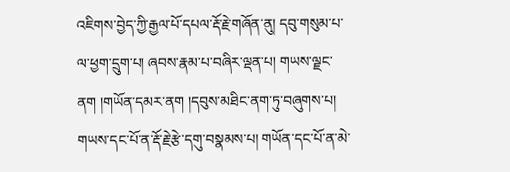འཇིགས་བྱེད་ཀྱི་རྒྱལ་པོ་དཔལ་རྡོ་རྗེ་གཞོན་ནུ། དབུ་གསུམ་པ་ལ་ཕྱག་དྲུག་པ། ཞབས་རྣམ་པ་བཞིར་ལྡན་པ། གཡས་ལྗང་ནག །གཡོན་དམར་ནག །དབུས་མཐིང་ནག་ཏུ་བཞུགས་པ། གཡས་དང་པོ་ན་རྡོ་རྗེ་རྩེ་དགུ་བསྣམས་པ། གཡོན་དང་པོ་ན་མེ་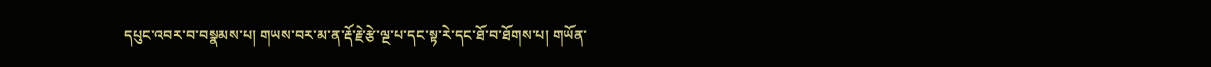དཔུང་འབར་བ་བསྣམས་པ། གཡས་བར་མ་ན་རྡོ་རྗེ་རྩེ་ལྔ་པ་དང་སྟ་རེ་དང་ཐོ་བ་ཐོགས་པ། གཡོན་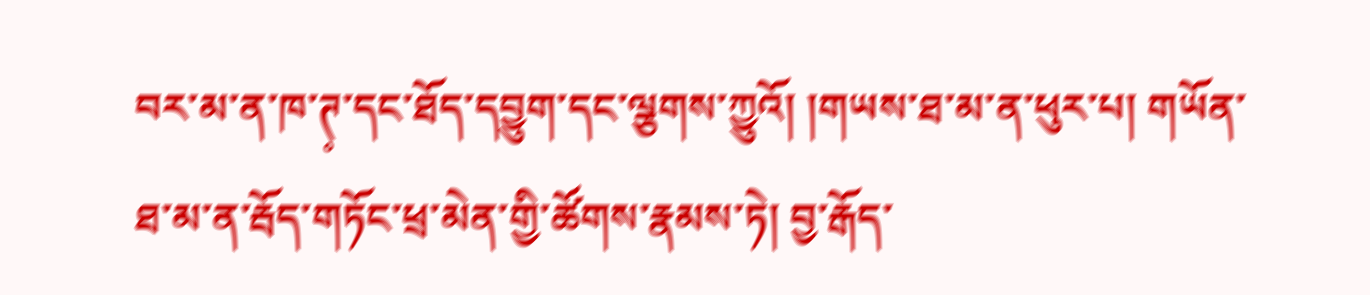བར་མ་ན་ཁ་ཊ༷་དང་ཐོད་དབྱུག་དང་ལྕགས་ཀྱུའོ། །གཡས་ཐ་མ་ན་ཕུར་པ། གཡོན་ཐ་མ་ན་རྦོད་གཏོང་ཕྲ་མེན་གྱི་ཚོགས་རྣམས་ཏེ། བྱ་རྒོད་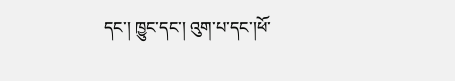དང་། ཁྱུང་དང་། འུག་པ་དང་།ཕོ་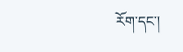རོག་དང་།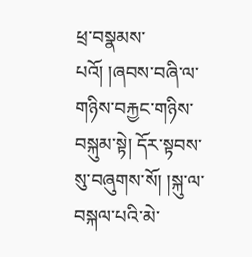ཕྲ་བསྣམས་པའོ། །ཞབས་བཞི་ལ་གཉིས་བརྐྱང་གཉིས་བསྐུམ་སྟེ། དོར་སྟབས་སུ་བཞུགས་སོ། །སྐུ་ལ་བསྐལ་པའི་མེ་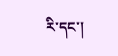རི་དང་།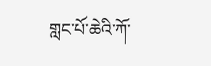གླང་པོ་ཆེའི་ཀོ་